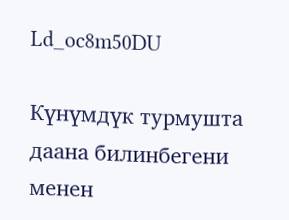Ld_oc8m50DU

Күнүмдүк турмушта даана билинбегени менен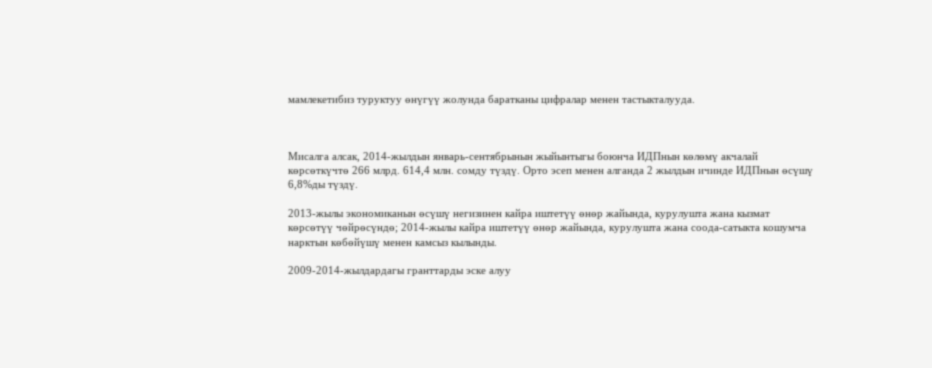мамлекетибиз туруктуу өнүгүү жолунда баратканы цифралар менен тастыкталууда.



Мисалга алсак, 2014-жылдын январь-сентябрынын жыйынтыгы боюнча ИДПнын көлөмү акчалай көрсөткүчтө 266 млрд. 614,4 млн. сомду түздү. Орто эсеп менен алганда 2 жылдын ичинде ИДПнын өсүшү 6,8%ды түздү.

2013-жылы экономиканын өсүшү негизинен кайра иштетүү өнөр жайында, курулушта жана кызмат көрсөтүү чөйрөсүндө; 2014-жылы кайра иштетүү өнөр жайында, курулушта жана соода-сатыкта кошумча нарктын көбөйүшү менен камсыз кылынды.

2009-2014-жылдардагы гранттарды эске алуу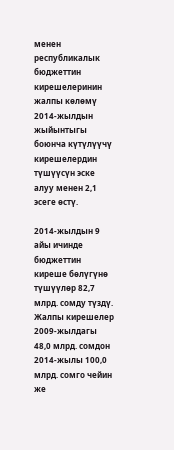менен республикалык бюджеттин кирешелеринин жалпы көлөмү 2014-жылдын жыйынтыгы боюнча күтүлүүчү кирешелердин түшүүсүн эске алуу менен 2,1 эсеге өстү.

2014-жылдын 9 айы ичинде бюджеттин киреше бөлүгүнө түшүүлөр 82,7 млрд. сомду түздү. Жалпы кирешелер 2009-жылдагы 48,0 млрд. сомдон 2014-жылы 100,0 млрд. сомго чейин же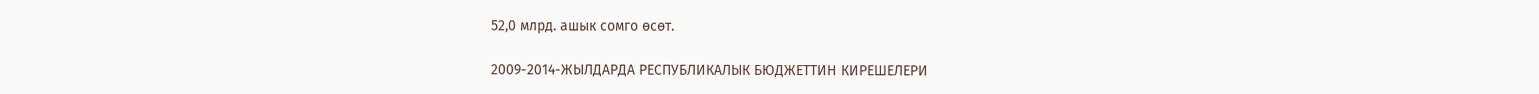52,0 млрд. ашык сомго өсөт.

2009-2014-ЖЫЛДАРДА РЕСПУБЛИКАЛЫК БЮДЖЕТТИН КИРЕШЕЛЕРИ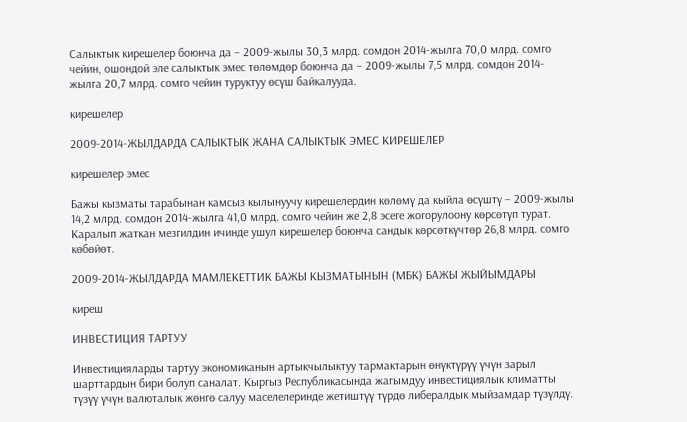Салыктык кирешелер боюнча да – 2009-жылы 30,3 млрд. сомдон 2014-жылга 70,0 млрд. сомго чейин, ошондой эле салыктык эмес төлөмдөр боюнча да – 2009-жылы 7,5 млрд. сомдон 2014-жылга 20,7 млрд. сомго чейин туруктуу өсүш байкалууда.

кирешелер

2009-2014-ЖЫЛДАРДА САЛЫКТЫК ЖАНА САЛЫКТЫК ЭМЕС КИРЕШЕЛЕР

кирешелер эмес

Бажы кызматы тарабынан камсыз кылынуучу кирешелердин көлөмү да кыйла өсүштү – 2009-жылы 14,2 млрд. сомдон 2014-жылга 41,0 млрд. сомго чейин же 2,8 эсеге жогорулоону көрсөтүп турат. Каралып жаткан мезгилдин ичинде ушул кирешелер боюнча сандык көрсөткүчтөр 26,8 млрд. сомго көбөйөт.

2009-2014-ЖЫЛДАРДА МАМЛЕКЕТТИК БАЖЫ КЫЗМАТЫНЫН (МБК) БАЖЫ ЖЫЙЫМДАРЫ

киреш

ИНВЕСТИЦИЯ ТАРТУУ

Инвестицияларды тартуу экономиканын артыкчылыктуу тармактарын өнүктүрүү үчүн зарыл шарттардын бири болуп саналат. Кыргыз Республикасында жагымдуу инвестициялык климатты түзүү үчүн валюталык жөнгө салуу маселелеринде жетиштүү түрдө либералдык мыйзамдар түзүлдү.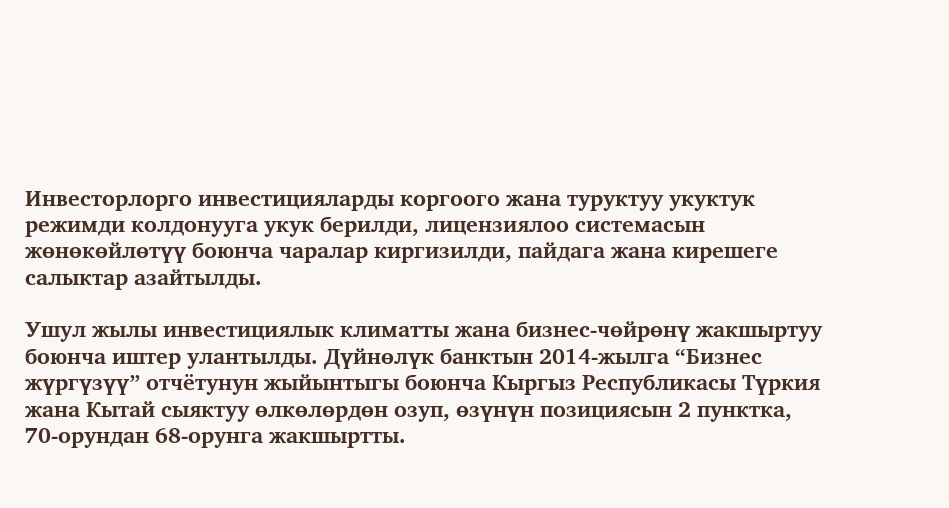Инвесторлорго инвестицияларды коргоого жана туруктуу укуктук режимди колдонууга укук берилди, лицензиялоо системасын жөнөкөйлөтүү боюнча чаралар киргизилди, пайдага жана кирешеге салыктар азайтылды.

Ушул жылы инвестициялык климатты жана бизнес-чөйрөнү жакшыртуу боюнча иштер улантылды. Дүйнөлүк банктын 2014-жылга “Бизнес жүргүзүү” отчётунун жыйынтыгы боюнча Кыргыз Республикасы Түркия жана Кытай сыяктуу өлкөлөрдөн озуп, өзүнүн позициясын 2 пунктка, 70-орундан 68-орунга жакшыртты.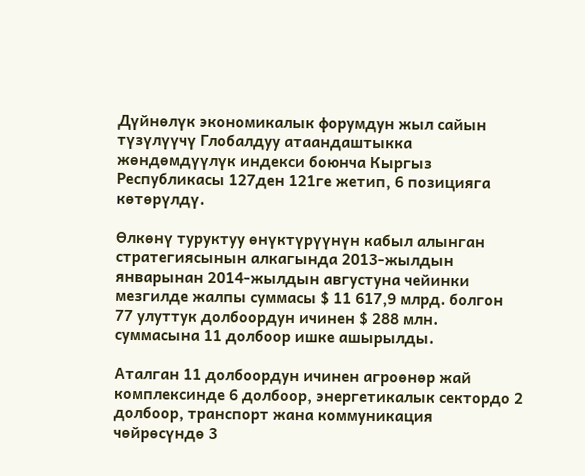Дүйнөлүк экономикалык форумдун жыл сайын түзүлүүчү Глобалдуу атаандаштыкка жөндөмдүүлүк индекси боюнча Кыргыз Республикасы 127ден 121ге жетип, 6 позицияга көтөрүлдү.

Өлкөнү туруктуу өнүктүрүүнүн кабыл алынган стратегиясынын алкагында 2013-жылдын январынан 2014-жылдын августуна чейинки мезгилде жалпы суммасы $ 11 617,9 млрд. болгон 77 улуттук долбоордун ичинен $ 288 млн. суммасына 11 долбоор ишке ашырылды.

Аталган 11 долбоордун ичинен агроөнөр жай комплексинде 6 долбоор, энергетикалык сектордо 2 долбоор, транспорт жана коммуникация чөйрөсүндө 3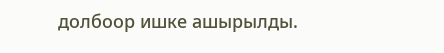долбоор ишке ашырылды.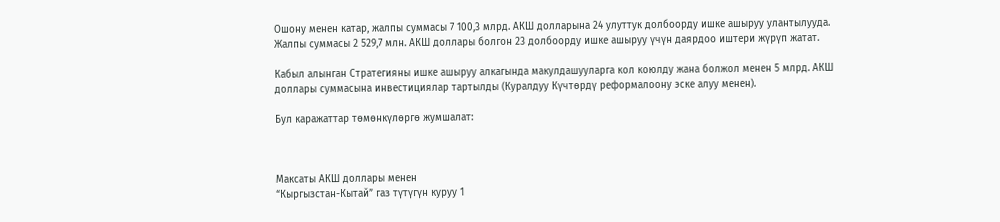Ошону менен катар, жалпы суммасы 7 100,3 млрд. АКШ долларына 24 улуттук долбоорду ишке ашыруу улантылууда. Жалпы суммасы 2 529,7 млн. АКШ доллары болгон 23 долбоорду ишке ашыруу үчүн даярдоо иштери жүрүп жатат.

Кабыл алынган Стратегияны ишке ашыруу алкагында макулдашууларга кол коюлду жана болжол менен 5 млрд. АКШ доллары суммасына инвестициялар тартылды (Куралдуу Күчтөрдү реформалоону эске алуу менен).

Бул каражаттар төмөнкүлөргө жумшалат:



Максаты АКШ доллары менен
“Кыргызстан-Кытай” газ түтүгүн куруу 1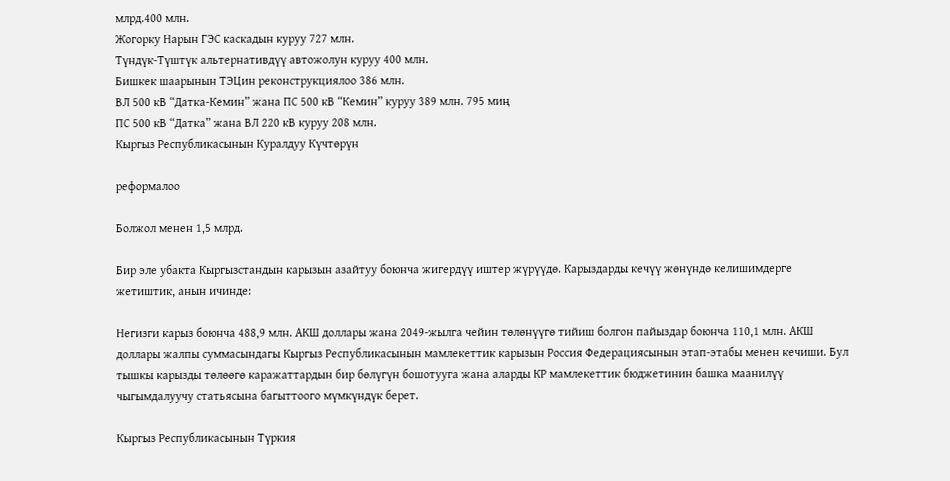млрд.400 млн.
Жогорку Нарын ГЭС каскадын куруу 727 млн.
Түндүк-Түштүк альтернативдүү автожолун куруу 400 млн.
Бишкек шаарынын ТЭЦин реконструкциялоо 386 млн.
ВЛ 500 кВ “Датка-Кемин” жана ПС 500 кВ “Кемин” куруу 389 млн. 795 миң
ПС 500 кВ “Датка” жана ВЛ 220 кВ куруу 208 млн.
Кыргыз Республикасынын Куралдуу Күчтөрүн

реформалоо

Болжол менен 1,5 млрд.

Бир эле убакта Кыргызстандын карызын азайтуу боюнча жигердүү иштер жүрүүдө. Карыздарды кечүү жөнүндө келишимдерге жетиштик, анын ичинде:

Негизги карыз боюнча 488,9 млн. АКШ доллары жана 2049-жылга чейин төлөнүүгө тийиш болгон пайыздар боюнча 110,1 млн. АКШ доллары жалпы суммасындагы Кыргыз Республикасынын мамлекеттик карызын Россия Федерациясынын этап-этабы менен кечиши. Бул тышкы карызды төлөөгө каражаттардын бир бөлүгүн бошотууга жана аларды КР мамлекеттик бюджетинин башка маанилүү чыгымдалуучу статьясына багыттоого мүмкүндүк берет.

Кыргыз Республикасынын Түркия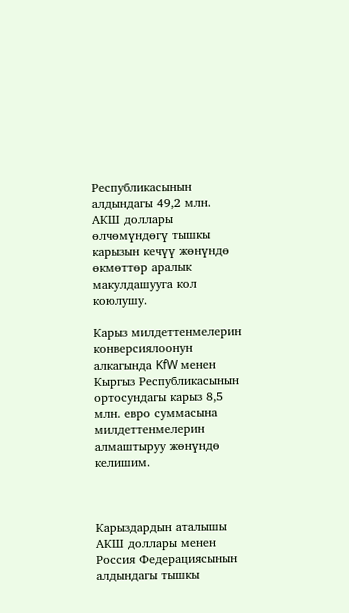Республикасынын алдындагы 49,2 млн. АКШ доллары өлчөмүндөгү тышкы карызын кечүү жөнүндө өкмөттөр аралык макулдашууга кол коюлушу.

Карыз милдеттенмелерин конверсиялоонун алкагында KfW менен Кыргыз Республикасынын ортосундагы карыз 8,5 млн. евро суммасына милдеттенмелерин алмаштыруу жөнүндө келишим.



Карыздардын аталышы АКШ доллары менен
Россия Федерациясынын алдындагы тышкы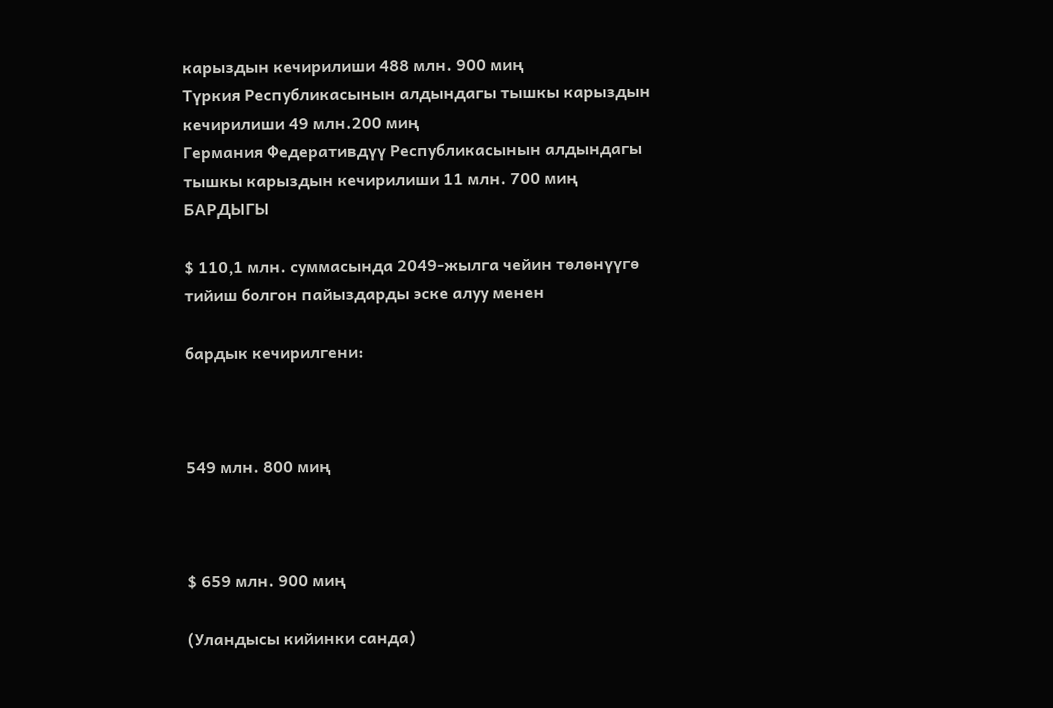карыздын кечирилиши 488 млн. 900 миң
Түркия Республикасынын алдындагы тышкы карыздын кечирилиши 49 млн.200 миң
Германия Федеративдүү Республикасынын алдындагы тышкы карыздын кечирилиши 11 млн. 700 миң
БАРДЫГЫ

$ 110,1 млн. суммасында 2049-жылга чейин төлөнүүгө тийиш болгон пайыздарды эске алуу менен

бардык кечирилгени:



549 млн. 800 миң



$ 659 млн. 900 миң

(Уландысы кийинки санда)